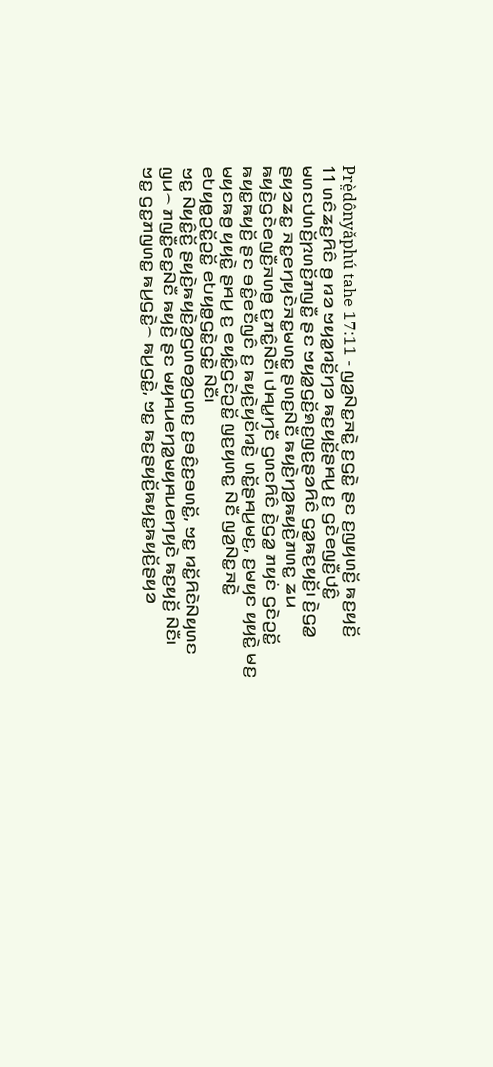Prè̤dônyǎphú tahe 17:11 - ꤜꤤ꤬ꤡꤢ꤭ꤏꤢꤧ꤭ ꤢ꤬ꤞꤢꤧ꤭ ꤔꤢ ꤢ꤬ꤜꤟꤛꤢꤩ꤬ ꤒꤢ꤬ꤟꤢꤩ꤬
11 ꤛꤢꤨꤘꤢ꤬ꤖꤢꤨ ꤥ꤬ ꤙꤤ ꤠꤟꤤ꤭ꤙꤢꤩ꤬ꤚꤤ ꤒꤢ꤬ꤟꤢꤩ꤬ꤔꤌꤣ꤬ ꤢ꤬ ꤞꤢꤧꤕꤜꤢꤪ꤬ꤓꤢꤨ꤭ ꤗꤛꤢꤓꤛꤢꤩ꤬ꤐꤛꤢꤩ꤬ꤊꤜꤢꤪ꤭ ꤔꤢ ꤠꤟꤤ꤭ꤞꤢꤩ꤬ꤎꤢ꤬ꤜꤢ꤬ꤔꤤꤖꤢꤨ ꤞꤤ꤭ꤒꤢ꤬ꤟꤢꤩ꤬꤯ ꤢꤧ꤬ꤞꤤ꤭ ꤔꤟꤤꤘꤢ꤭ ꤏꤢ꤭ꤕꤚꤟꤢꤧꤏꤢ꤭ꤗꤛꤢ꤭ ꤔꤛꤢ꤬ꤡꤢꤪ ꤒꤟꤢꤧ꤬ꤚꤤ꤬ꤒꤟꤢꤧ꤬ꤊꤛꤢ꤭ ꤘꤣ ꤒꤟꤢꤧ꤬ꤞꤢꤧꤕꤜꤢꤪ꤬ꤏꤛꤥ꤬ ꤢ꤬ꤊꤢꤨ꤭ꤡꤢꤪ꤯ ꤓꤌꤣ꤭ꤚꤢꤪ ꤞꤛꤢꤖꤢꤨ ꤢꤧ꤬ꤞꤤ꤭ ꤊꤟꤢꤦ ꤞꤢꤧꤑꤢꤩ꤭ ꤒꤟꤢ꤭ꤒꤟꤢꤩ꤬ ꤔꤢ ꤋꤢꤨ꤭ꤕꤢꤪꤜꤢꤨ ꤢ꤬ ꤒꤟꤢꤧ꤬ꤟꤢꤩꤙꤢꤧ꤬ ꤛꤢꤩ꤭ꤔꤌꤣ꤬ꤗꤢ꤬, ꤢ꤬ꤗꤟꤢ ꤟꤟꤢꤧ꤭ ꤗꤢ꤬ ꤗꤟꤢꤒꤥ꤬ ꤟꤟꤢꤧ꤭ ꤔꤌꤣ꤬ ꤢ꤬ ꤕꤟꤢꤨ꤭ꤞꤢꤧꤑꤢꤩ꤭ ꤜꤢ꤬ꤟꤛꤢ꤭ ꤡꤢꤪ ꤜꤤ꤬ꤡꤢ꤭ꤏꤢꤧ꤭ ꤕꤝꤟꤥ꤭ꤑꤢꤩ꤭ꤑꤢꤩ꤭ ꤕꤝꤟꤥ꤭ꤞꤢꤧ꤭ꤞꤢꤧ꤭ ꤡꤢꤪ꤯
ꤠꤢ꤭ ꤡꤟꤢꤨ꤭ꤢꤩ꤬ ꤔꤟꤢꤧ꤬ꤒꤟꤢꤧ꤬ꤤ꤬ꤞꤛꤥꤤ꤬ꤞꤛꤢ꤬ ꤢ꤬ꤋꤢꤨ꤬ꤢ꤬ꤋꤛꤢꤩ꤭, ꤠꤢ꤭ ꤙꤢꤩ꤭ꤖꤢꤧꤡꤟꤛꤢ ꤜꤣ꤮ ꤊꤜꤢꤪ꤭ꤕꤢ꤭ꤡꤢꤪ ꤒꤟꤢꤧ꤬ ꤔꤢ ꤗꤟꤌꤣꤕꤚꤤ꤭ꤗꤟꤌꤣꤕꤚꤟꤢꤧ ꤒꤢ꤬ꤟꤢꤩ꤬ ꤡꤢꤪ꤯
ꤠꤢ꤭ ꤞꤢ꤭ꤊꤜꤛꤢ꤭ ꤒꤣ꤬ꤞꤢꤧ꤭꤮ ꤒꤣ꤬ꤞꤢꤧ꤭, ꤠꤢ꤭ ꤒꤢ꤬ꤔꤟꤢꤩ꤬ꤒꤟꤢ꤭ꤒꤟꤢꤩ꤬ꤔꤟꤤ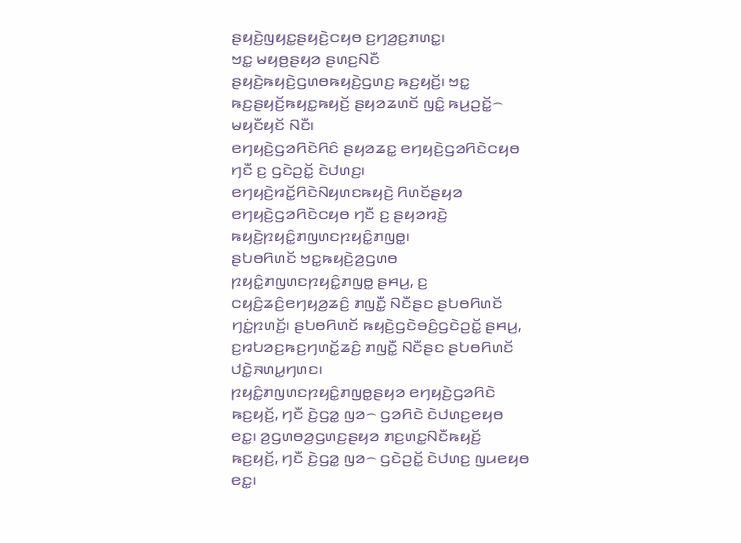ꤔꤟꤢꤧ꤬ꤜꤟꤢ꤭ꤔꤟꤢꤧ꤬ꤍꤟꤥ ꤢ꤬ꤚꤤ꤬ꤢ꤬ꤊꤛꤢ꤭꤯
ꤠꤢ꤭ ꤗꤟꤥ꤬ꤔꤟꤤ ꤔꤛꤢ꤬ꤡꤢꤪ ꤔꤟꤢꤧ꤬ꤒꤟꤢꤧ꤬ꤞꤛꤥꤒꤟꤢꤧ꤬ꤞꤛꤢ꤬ ꤒꤢ꤬ꤟꤢꤩ꤬꤯ ꤠꤢ꤭ ꤒꤢ꤬ꤔꤟꤢꤩ꤬ꤒꤟꤢ꤭ꤒꤟꤢꤩ꤬ ꤔꤟꤤꤘꤛꤢꤩ ꤜꤢꤨ꤭ ꤒꤣ꤬ꤑꤢꤩ꤭꤮ ꤗꤟꤢꤪꤟꤢꤩ ꤡꤢꤪ꤯
ꤕꤚꤟꤢꤧ꤬ꤞꤤꤖꤢꤧꤖꤢꤨ ꤔꤟꤤꤘꤢ꤭ ꤕꤚꤟꤢꤧ꤬ꤞꤤꤖꤢꤧꤍꤟꤥ ꤚꤢꤪ ꤢ꤬ ꤞꤢꤧꤑꤢꤩ꤭ ꤢꤧꤓꤛꤢ꤬꤯ ꤕꤚꤟꤢꤧ꤬ꤙꤢꤩ꤭ꤖꤢꤧꤡꤟꤛꤢꤒꤟꤢꤧ꤬ ꤖꤛꤢꤩꤔꤟꤤ ꤕꤚꤟꤢꤧ꤬ꤞꤤꤖꤢꤧꤍꤟꤥ ꤚꤢꤪ ꤢ꤬ ꤔꤟꤤꤙꤢꤧ꤬ ꤒꤟꤢꤧ꤬ꤐꤟꤢꤨ꤭ꤊꤜꤛꤢꤐꤟꤢꤨ꤭ꤊꤜꤥ꤭꤯
ꤔꤝꤥꤖꤛꤢꤩ ꤠꤢ꤭ꤒꤟꤢꤧ꤬ꤤ꤬ꤞꤛꤥ ꤐꤟꤢꤨ꤭ꤊꤜꤛꤢꤐꤟꤢꤨ꤭ꤊꤜꤥ꤭ ꤔꤌꤣ꤬, ꤢ꤬ ꤍꤟꤢꤨ꤬ꤘꤢꤨ꤬ꤕꤚꤟꤤ꤬ꤘꤢꤨ꤬ ꤊꤜꤢꤪ꤭ ꤡꤢꤪꤔꤢ ꤔꤝꤥꤖꤛꤢꤩ ꤚꤢꤦ꤭ꤐꤛꤢꤩ꤬꤯ ꤔꤝꤥꤖꤛꤢꤩ ꤒꤟꤢꤧ꤬ꤞꤢꤧꤋꤢꤨ꤬ꤞꤢꤧꤑꤢꤩ꤭ ꤔꤌꤣ꤬, ꤢ꤬ꤙꤝꤤꤢ꤬ꤒꤢ꤬ꤚꤛꤢꤩ꤭ꤘꤢꤨ꤬ ꤊꤜꤢꤪ꤭ ꤡꤢꤪꤔꤢ ꤔꤝꤥꤖꤛꤢꤩ ꤓꤢꤧ꤭ꤏꤛꤣ꤭ꤚꤛꤢ꤯
ꤐꤟꤢꤨ꤭ꤊꤜꤛꤢꤐꤟꤢꤨ꤭ꤊꤜꤥ꤭ꤔꤟꤤ ꤕꤚꤟꤢꤧ꤬ꤞꤤꤖꤢꤧ ꤒꤢ꤬ꤟꤢꤩ꤬, ꤚꤢꤪ ꤢꤧ꤬ꤞꤤ꤭ ꤜꤤ꤮ ꤞꤤꤖꤢꤧ ꤢꤧꤓꤛꤢ꤬ꤕꤟꤥ ꤕꤢ꤭꤯ ꤤ꤬ꤞꤛꤥꤤ꤬ꤞꤛꤢ꤬ꤔꤟꤤ ꤊꤢ꤬ꤛꤢ꤭ꤡꤢꤪꤒꤟꤢꤩ꤬ ꤒꤢ꤬ꤟꤢꤩ꤬, ꤚꤢꤪ ꤢꤧ꤬ꤞꤤ꤭ ꤜꤤ꤮ ꤞꤢꤧꤑꤢꤩ꤭ ꤢꤧꤓꤛꤢ꤬ ꤜꤣꤕꤟꤥ ꤕꤢ꤭꤯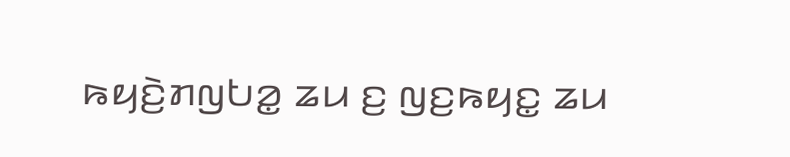ꤒꤟꤢꤧ꤬ꤊꤜꤝꤤ꤭ ꤘꤣ ꤢ꤬ ꤜꤢ꤬ꤒꤟꤢ꤭ ꤘꤣ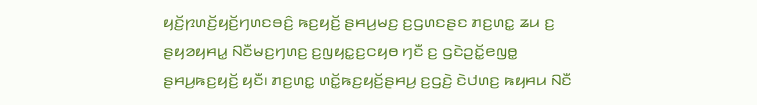ꤟꤢꤩ꤬ꤐꤛꤢꤩ꤬ꤟꤢꤩ꤬ꤚꤛꤢꤋꤢꤨ꤬ ꤒꤢ꤬ꤟꤢꤩ꤬ ꤔꤌꤣ꤬ꤗꤢ꤬ ꤢ꤬ꤞꤛꤢꤔꤢ ꤊꤢ꤬ꤛꤢ꤭ ꤘꤣ ꤢ꤬ ꤔꤟꤤꤟꤌꤣ꤭ ꤡꤢꤪꤗꤢ꤬ꤚꤛꤢ꤬ ꤢ꤬ꤜꤟꤢ꤭ꤢ꤬ꤍꤟꤥ ꤚꤢꤪ ꤢ꤬ ꤞꤢꤧꤑꤢꤩ꤭ꤕꤜꤥ꤭ ꤔꤌꤣ꤬ꤒꤢ꤬ꤟꤢꤩ꤬ ꤟꤢꤪ꤯ ꤊꤢ꤬ꤛꤢ꤭ ꤛꤢꤩ꤭ꤒꤢ꤬ꤟꤢꤩ꤬ꤔꤌꤣ꤬ ꤢ꤬ꤞꤢꤧ꤬ ꤢꤧꤓꤛꤢ꤬ ꤒꤟꤌꤣ ꤡꤢꤪ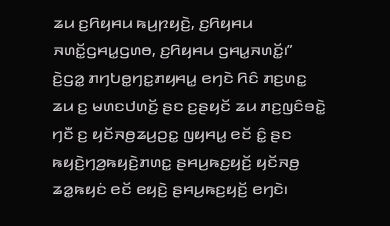ꤘꤣ ꤢ꤬ꤖꤟꤌꤣ ꤒꤣ꤬ꤐꤟꤢꤧ꤬, ꤢ꤬ꤖꤟꤌꤣ ꤏꤛꤢꤩ꤭ꤞꤌꤣ꤭ꤞꤛꤥ, ꤢ꤬ꤖꤟꤌꤣ ꤞꤌꤣ꤭ꤏꤛꤢꤩ꤭꤯”
ꤢꤧ꤬ꤞꤤ꤭ ꤊꤚꤝꤥ꤭ꤚꤢ꤭ꤊꤟꤌꤣ꤭ ꤕꤚꤢꤧ ꤖꤢꤨ ꤊꤢ꤬ꤛꤢ꤭ ꤘꤣ ꤢ꤬ ꤗꤛꤢꤓꤛꤢꤩ꤬ ꤔꤢ ꤢ꤬ꤔꤟꤢꤩ ꤘꤣ ꤊꤢ꤬ꤜꤢꤨꤋꤢꤧ꤭ ꤚꤢꤪ ꤢ꤬ ꤟꤢꤩꤏꤥ꤬ꤘꤣ꤬ꤑꤢ꤭ ꤜꤟꤌꤣ꤭ ꤕꤢꤩ ꤢꤨ꤭ ꤔꤢ ꤒꤟꤢꤧ꤬ꤚꤤ꤬ꤒꤟꤢꤧ꤬ꤊꤛꤢ꤭ ꤔꤌꤣ꤬ꤒꤢ꤬ꤟꤢꤩ꤬ ꤟꤢꤩꤏꤥ꤬ ꤘꤤ꤭ꤒꤟꤢꤦ ꤕꤢꤩ ꤕꤟꤢꤧ꤬ ꤔꤌꤣ꤬ꤒꤢ꤬ꤟꤢꤩ꤬ ꤕꤚꤢꤧ꤯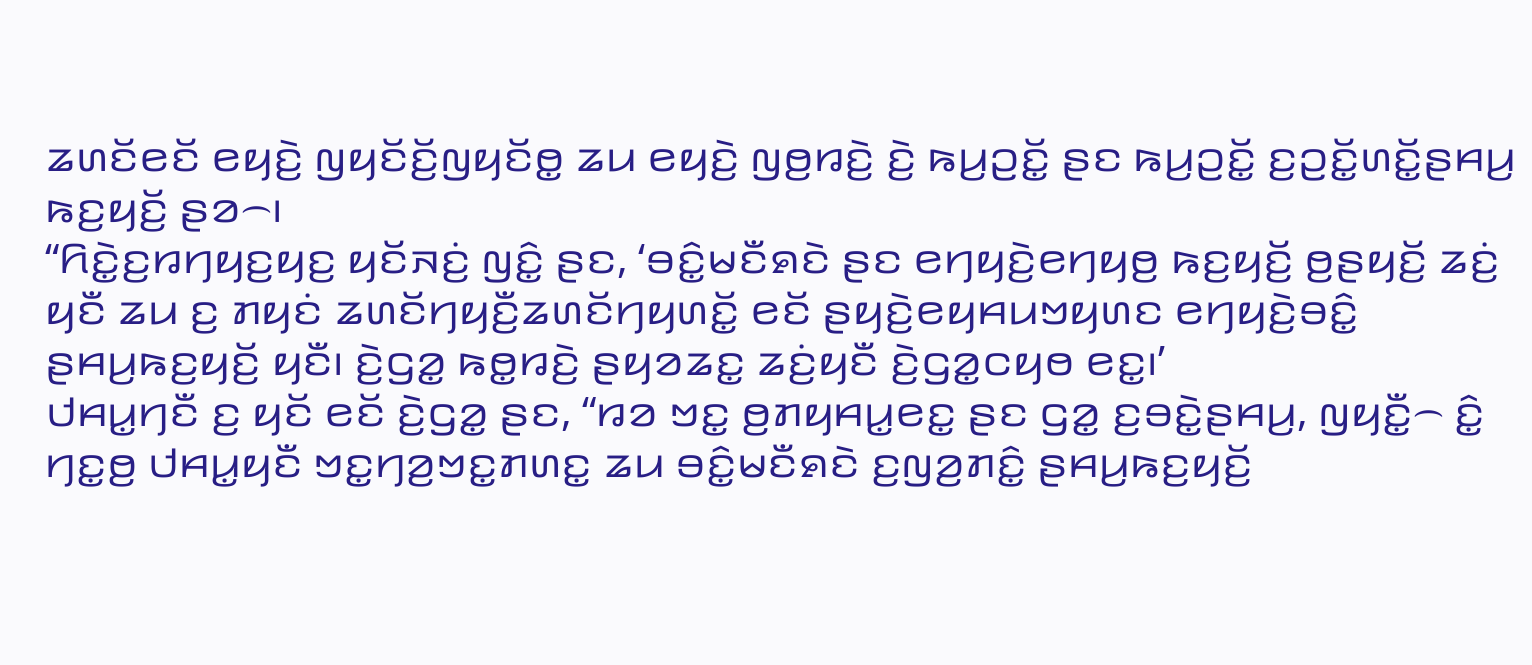ꤘꤛꤢꤩꤕꤢꤩ ꤕꤟꤢꤧ꤬ ꤜꤟꤢꤩꤢꤩ꤬ꤜꤟꤢꤩꤥ꤭ ꤘꤣ ꤕꤟꤢꤧ꤬ ꤜꤥ꤬ꤙꤢꤧ꤬ ꤢꤧ꤬ ꤒꤣ꤬ꤑꤢꤩ꤭ ꤔꤢ ꤒꤣ꤬ꤑꤢꤩ꤭ ꤢ꤬ꤑꤢꤩ꤭ꤛꤢꤩ꤭ꤔꤌꤣ꤬ ꤒꤢ꤬ꤟꤢꤩ꤬ ꤔꤤ꤮꤯
“ꤖꤢꤧ꤭ꤢ꤬ꤙꤚꤟꤢ꤬ꤟꤢ꤬ ꤟꤢꤩꤏꤢꤦ꤬ ꤜꤢꤨ꤭ ꤔꤢ, ‘ꤋꤢꤨ꤭ꤗꤢꤪꤎꤢꤧ ꤔꤢ ꤕꤚꤟꤢꤧ꤬ꤕꤚꤟꤥ꤬ ꤒꤢ꤬ꤟꤢꤩ꤬ ꤥ꤬ꤔꤟꤢꤩ꤬ ꤘꤢꤦ꤬ ꤟꤢꤪ ꤘꤣ ꤢ꤬ ꤊꤟꤢꤦ ꤘꤛꤢꤩꤚꤟꤢꤪ꤬ꤘꤛꤢꤩꤚꤟꤛꤢꤩ꤭ ꤕꤢꤩ ꤔꤟꤢꤧ꤬ꤕꤟꤌꤣꤠꤟꤛꤢ ꤕꤚꤟꤢꤧ꤬ꤋꤢꤨ꤭ ꤔꤌꤣ꤬ꤒꤢ꤬ꤟꤢꤩ꤬ ꤟꤢꤪ꤯ ꤢꤧ꤬ꤞꤤ꤭ ꤒꤥ꤭ꤙꤢꤧ꤬ ꤔꤟꤤꤘꤢ꤭ ꤘꤢꤦ꤬ꤟꤢꤪ ꤢꤧ꤬ꤞꤤ꤭ꤍꤟꤥ ꤕꤢ꤭꤯’
ꤓꤌꤣ꤭ꤚꤢꤪ ꤢ꤬ ꤟꤢꤩ ꤕꤢꤩ ꤢꤧ꤬ꤞꤤ꤭ ꤔꤢ, “ꤙꤤ ꤠꤢ꤭ ꤥ꤬ꤊꤟꤌꤣ꤭ꤕꤢ꤭ ꤔꤢ ꤞꤤ꤭ ꤢ꤬ꤋꤢꤧ꤭ꤔꤌꤣ꤬, ꤜꤟꤢꤪ꤭꤮ ꤢꤨ꤭ ꤚꤢ꤭ꤥ꤬ ꤓꤌꤣ꤭ꤟꤢꤪ ꤠꤢ꤭ꤚꤤ꤬ꤠꤢ꤭ꤊꤛꤢ꤭ ꤘꤣ ꤋꤢꤨ꤭ꤗꤢꤪꤎꤢꤧ ꤢ꤬ꤜꤤ꤬ꤊꤢꤨ꤭ ꤔꤌꤣ꤬ꤒꤢ꤬ꤟꤢꤩ꤬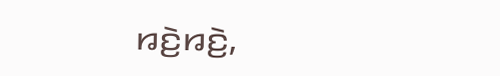ꤙꤢꤧ꤬ꤙꤢꤧ꤬,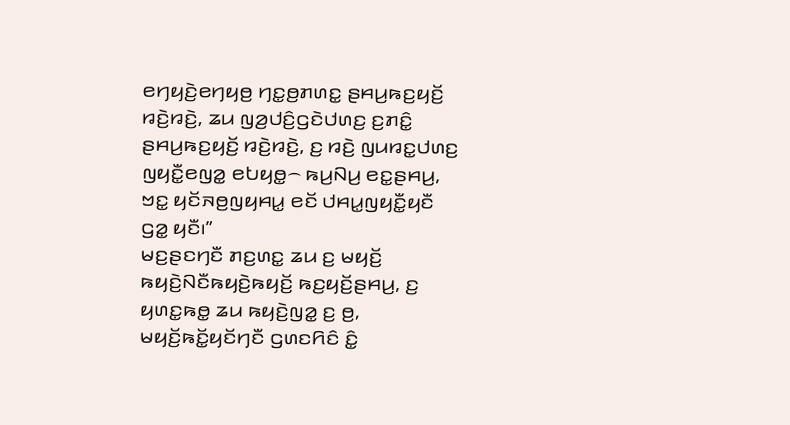ꤕꤚꤟꤢꤧ꤬ꤕꤚꤟꤥ꤬ ꤚꤢ꤭ꤥ꤬ꤊꤛꤢ꤭ ꤔꤌꤣ꤬ꤒꤢ꤬ꤟꤢꤩ꤬ ꤙꤢꤧ꤬ꤙꤢꤧ꤬, ꤘꤣ ꤜꤤ꤬ꤓꤢꤨ꤬ꤞꤢꤧꤓꤛꤢ꤬ ꤢ꤬ꤊꤢꤨ꤭ ꤔꤌꤣ꤬ꤒꤢ꤬ꤟꤢꤩ꤬ ꤙꤢꤧ꤬ꤙꤢꤧ꤬, ꤢ꤬ ꤙꤢꤧ꤬ ꤜꤣꤙꤢ꤭ꤓꤛꤢ꤬ ꤜꤟꤢꤪ꤭ꤕꤜꤤ꤭ ꤕꤝꤟꤥ꤭꤮ ꤒꤣ꤬ꤡꤣ꤬ ꤕꤢ꤭ꤔꤌꤣ꤬, ꤠꤢ꤭ ꤟꤢꤩꤏꤥ꤬ꤜꤟꤌꤣ꤭ ꤕꤢꤩ ꤓꤌꤣ꤭ꤜꤟꤢꤪ꤭ꤟꤢꤪ ꤞꤤ꤭ ꤟꤢꤪ꤯”
ꤗꤢ꤬ꤔꤢꤚꤢꤪ ꤊꤢ꤬ꤛꤢ꤭ ꤘꤣ ꤢ꤬ ꤗꤟꤢꤩ꤬ ꤒꤟꤢꤧ꤬ꤡꤢꤪꤒꤟꤢꤧ꤬ꤒꤟꤢꤩ꤬ ꤒꤢ꤬ꤟꤢꤩ꤬ꤔꤌꤣ꤬, ꤢ꤬ ꤟꤛꤢ꤭ꤒꤥ꤭ ꤘꤣ ꤒꤟꤢꤧ꤬ꤜꤤ꤭ ꤢ꤬ ꤥ꤬, ꤗꤟꤢꤩ꤬ꤒꤢꤩ꤭ꤟꤢꤩꤚꤢꤪ ꤞꤛꤢꤖꤢꤨ ꤢꤨ꤭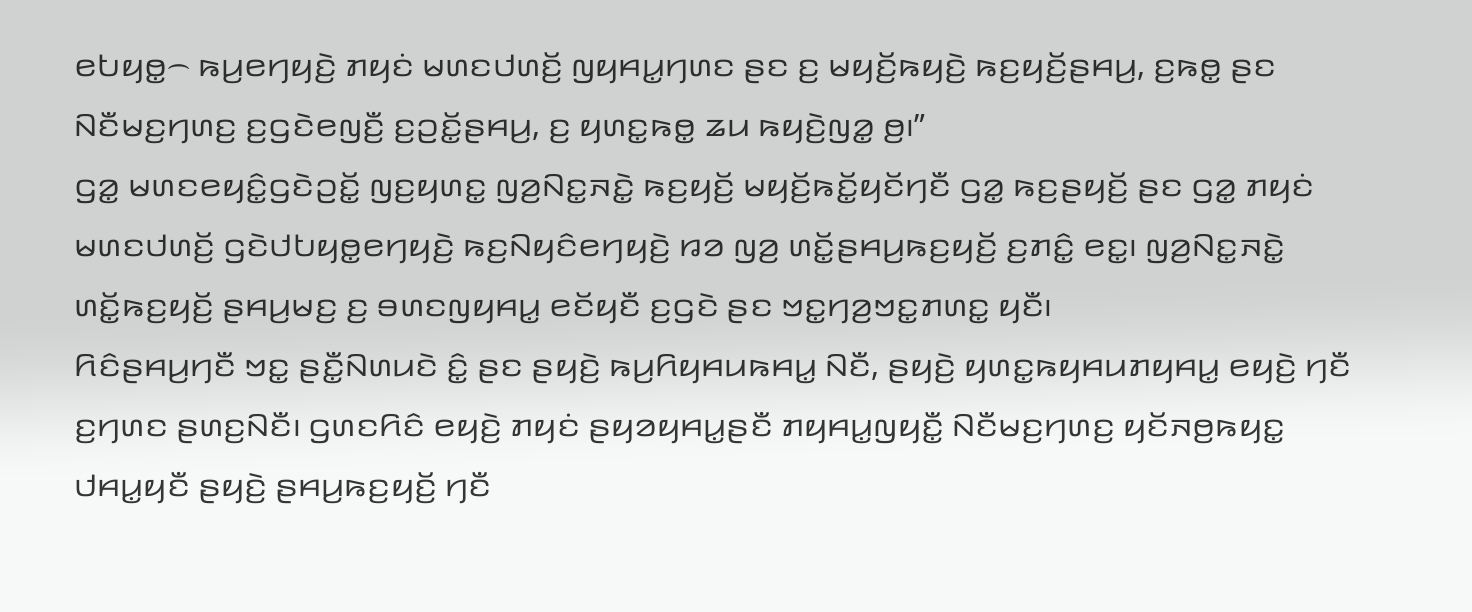ꤕꤝꤟꤥ꤭꤮ ꤒꤣ꤬ꤕꤚꤟꤢꤧ꤬ ꤊꤟꤢꤦ ꤗꤛꤢꤓꤛꤢꤩ꤬ ꤜꤟꤌꤣ꤭ꤚꤛꤢ ꤔꤢ ꤢ꤬ ꤗꤟꤢꤩ꤬ꤒꤟꤢꤧ꤬ ꤒꤢ꤬ꤟꤢꤩ꤬ꤔꤌꤣ꤬, ꤢ꤬ꤒꤥ꤭ ꤔꤢ ꤡꤢꤪꤗꤢ꤬ꤚꤛꤢ꤬ ꤢ꤬ꤞꤢꤧꤕꤜꤢꤪ꤬ ꤢ꤬ꤑꤢꤩ꤭ꤔꤌꤣ꤬, ꤢ꤬ ꤟꤛꤢ꤭ꤒꤥ꤭ ꤘꤣ ꤒꤟꤢꤧ꤬ꤜꤤ꤭ ꤥ꤬꤯”
ꤞꤤ꤭ ꤗꤛꤢꤕꤟꤢꤨ꤭ꤞꤢꤧꤑꤢꤩ꤭ ꤜꤢ꤬ꤟꤛꤢ꤭ ꤜꤤ꤬ꤡꤢ꤭ꤏꤢꤧ꤭ ꤒꤢ꤬ꤟꤢꤩ꤬ ꤗꤟꤢꤩ꤬ꤒꤢꤩ꤭ꤟꤢꤩꤚꤢꤪ ꤞꤤ꤭ ꤒꤢ꤬ꤔꤟꤢꤩ꤬ ꤔꤢ ꤞꤤ꤭ ꤊꤟꤢꤦ ꤗꤛꤢꤓꤛꤢꤩ꤬ ꤞꤢꤧꤓꤝꤟꤥ꤭ꤕꤚꤟꤢꤧ꤬ ꤒꤢ꤬ꤡꤟꤢꤨꤕꤚꤟꤢꤧ꤬ ꤙꤤ ꤜꤤ꤬ ꤛꤢꤩ꤭ꤔꤌꤣ꤬ꤒꤢ꤬ꤟꤢꤩ꤬ ꤢ꤬ꤊꤢꤨ꤭ ꤕꤢ꤭꤯ ꤜꤤ꤬ꤡꤢ꤭ꤏꤢꤧ꤭ ꤛꤢꤩ꤭ꤒꤢ꤬ꤟꤢꤩ꤬ ꤔꤌꤣ꤬ꤗꤢ꤬ ꤢ꤬ ꤋꤛꤢꤜꤟꤌꤣ꤭ ꤕꤢꤩꤟꤢꤪ ꤢ꤬ꤞꤢꤧ ꤔꤢ ꤠꤢ꤭ꤚꤤ꤬ꤠꤢ꤭ꤊꤛꤢ꤭ ꤟꤢꤪ꤯
ꤖꤢꤨꤔꤌꤣ꤬ꤚꤢꤪ ꤠꤢ꤭ ꤔꤢꤪ꤭ꤡꤛꤣꤢꤧ ꤢꤨ꤭ ꤔꤢ ꤔꤟꤢꤧ꤬ ꤒꤣ꤬ꤖꤟꤌꤣꤒꤌꤣ꤭ ꤡꤢꤪ, ꤔꤟꤢꤧ꤬ ꤟꤛꤢ꤭ꤒꤟꤌꤣꤊꤟꤌꤣ꤭ ꤕꤟꤢꤧ꤬ ꤚꤢꤪ ꤢ꤬ꤚꤛꤢ ꤔꤛꤢ꤬ꤡꤢꤪ꤯ ꤞꤛꤢꤖꤢꤨ ꤕꤟꤢꤧ꤬ ꤊꤟꤢꤦ ꤔꤟꤤꤟꤌꤣ꤭ꤔꤢꤪ ꤊꤟꤌꤣ꤭ꤜꤟꤢꤪ꤭ ꤡꤢꤪꤗꤢ꤬ꤚꤛꤢ꤬ ꤟꤢꤩꤏꤥ꤬ꤒꤟꤢ꤭ ꤓꤌꤣ꤭ꤟꤢꤪ ꤔꤟꤢꤧ꤬ ꤔꤌꤣ꤬ꤒꤢ꤬ꤟꤢꤩ꤬ ꤚꤢꤪ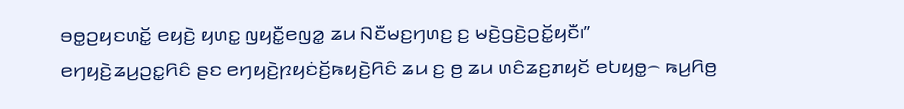ꤋꤥ꤭ꤑꤟꤢꤛꤢꤩ꤭ ꤕꤟꤢꤧ꤬ ꤟꤛꤢ꤭ ꤜꤟꤢꤪ꤭ꤕꤜꤤ꤭ ꤘꤣ ꤡꤢꤪꤗꤢ꤬ꤚꤛꤢ꤬ ꤢ꤬ ꤗꤢꤧ꤬ꤞꤢꤧ꤬ꤑꤢꤩ꤭ꤟꤢꤪ꤯”
ꤕꤚꤟꤢꤧ꤬ꤘꤣ꤬ꤑꤢ꤭ꤖꤢꤨ ꤔꤢ ꤕꤚꤟꤢꤧ꤬ꤐꤟꤢꤦꤢꤩ꤬ꤒꤟꤢꤧ꤬ꤖꤢꤨ ꤘꤣ ꤢ꤬ ꤥ꤬ ꤘꤣ ꤛꤢꤨꤘꤢ꤬ꤊꤟꤢꤩ ꤕꤝꤟꤥ꤭꤮ ꤒꤣ꤬ꤖꤥ꤬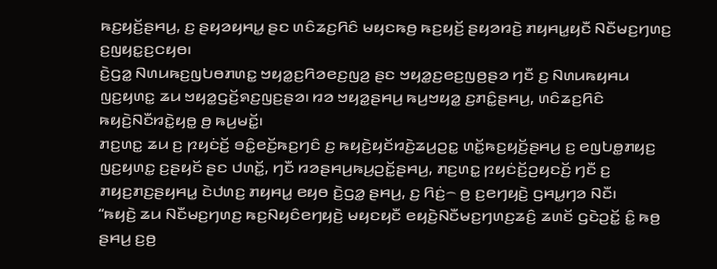ꤒꤢ꤬ꤟꤢꤩ꤬ꤔꤌꤣ꤬, ꤢ꤬ ꤔꤟꤤꤟꤌꤣ꤭ ꤔꤢ ꤛꤢꤨꤘꤢ꤬ꤖꤢꤨ ꤗꤟꤢꤒꤥ꤬ ꤒꤢ꤬ꤟꤢꤩ꤬ ꤔꤟꤤꤙꤢꤧ꤬ ꤊꤟꤌꤣ꤭ꤟꤢꤪ ꤡꤢꤪꤗꤢ꤬ꤚꤛꤢ꤬ ꤢ꤬ꤜꤟꤢ꤭ꤢ꤬ꤍꤟꤥ꤯
ꤢꤧ꤬ꤞꤤ꤭ ꤡꤛꤣꤒꤢ꤬ꤜꤝꤥꤊꤛꤢ꤭ ꤠꤟꤤ꤭ꤢ꤬ꤖꤤꤕꤢ꤬ꤜꤤ꤬ ꤔꤢ ꤠꤟꤤ꤭ꤢ꤬ꤕꤢ꤬ꤜꤥ꤬ꤔꤤ ꤚꤢꤪ ꤢ꤬ ꤡꤛꤣꤒꤟꤌꤣ ꤜꤢ꤬ꤟꤛꤢ꤭ ꤘꤣ ꤠꤟꤤ꤭ꤞꤢꤩ꤬ꤎꤢ꤬ꤜꤢ꤬ꤔꤤ꤯ ꤙꤤ ꤠꤟꤤ꤭ꤔꤌꤣ꤬ ꤒꤣ꤬ꤠꤟꤤ꤭ ꤢ꤬ꤊꤢꤨ꤭ꤔꤌꤣ꤬, ꤛꤢꤨꤘꤢ꤬ꤖꤢꤨ ꤒꤟꤢꤧ꤬ꤡꤢꤪꤙꤢꤧ꤭ꤟꤥ꤭ ꤥ꤬ ꤒꤣ꤬ꤗꤢꤩ꤭꤯
ꤊꤢ꤬ꤛꤢ꤭ ꤘꤣ ꤢ꤬ ꤐꤟꤢꤦꤢꤩ꤬ ꤋꤢꤨ꤭ꤕꤢꤩ꤬ꤒꤢ꤬ꤚꤢꤨ ꤢ꤬ ꤒꤟꤢꤧ꤬ꤟꤢꤩꤙꤢꤧ꤬ꤘꤣ꤬ꤑꤢ꤭ ꤛꤢꤩ꤭ꤒꤢ꤬ꤟꤢꤩ꤬ꤔꤌꤣ꤬ ꤢ꤬ ꤕꤜꤝꤥ꤭ꤊꤟꤢ꤬ ꤜꤢ꤬ꤟꤛꤢ꤭ ꤢ꤬ꤔꤟꤢꤩ ꤔꤢ ꤓꤛꤢꤩ꤭, ꤚꤢꤪ ꤙꤤꤔꤌꤣ꤬ꤒꤣ꤬ꤑꤢꤩ꤭ꤔꤌꤣ꤬, ꤊꤢ꤬ꤛꤢ꤭ ꤐꤟꤢꤦꤢꤩ꤬ꤑꤟꤢꤢꤩ꤬ ꤚꤢꤪ ꤢ꤬ ꤊꤟꤢ꤬ꤊꤢ꤬ꤔꤟꤌꤣ꤭ ꤢꤧꤓꤛꤢ꤬ ꤊꤟꤌꤣ꤭ ꤕꤟꤥ ꤢꤧ꤬ꤞꤤ꤭ ꤔꤌꤣ꤬, ꤢ꤬ ꤖꤢꤦ꤬꤮ ꤥ꤬ ꤢ꤬ꤕꤚꤟꤢꤧ꤬ ꤞꤌꤣ꤭ꤚꤤ ꤡꤢꤪ꤯
“ꤒꤟꤢꤧ꤬ ꤘꤣ ꤡꤢꤪꤗꤢ꤬ꤚꤛꤢ꤬ ꤒꤢ꤬ꤡꤟꤢꤨꤕꤚꤟꤢꤧ꤬ ꤗꤟꤢꤟꤢꤪ ꤕꤟꤢꤧ꤬ꤡꤢꤪꤗꤢ꤬ꤚꤛꤢ꤬ꤘꤢꤨ꤬ ꤘꤛꤢꤩ ꤞꤢꤧꤑꤢꤩ꤭ ꤢꤨ꤭ ꤒꤥ꤬ ꤔꤌꤣ꤬ ꤢ꤬ꤥ꤬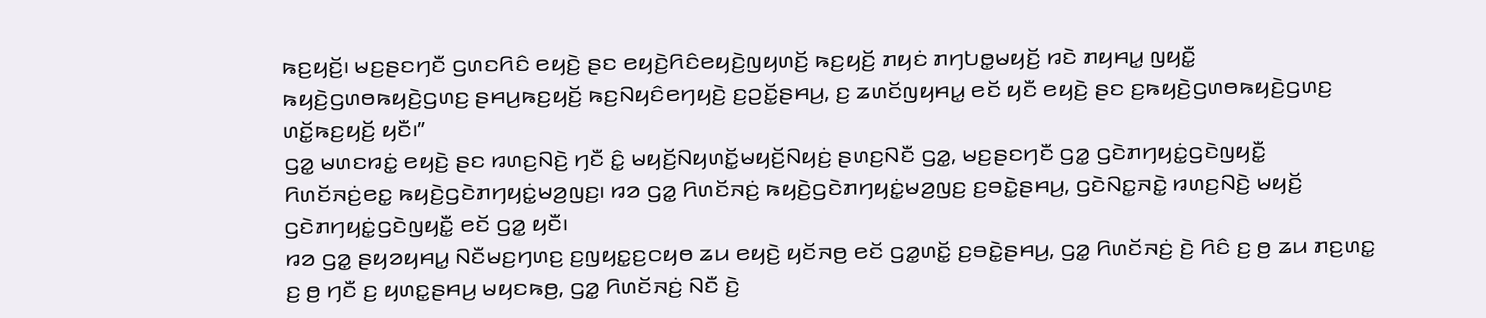ꤒꤢ꤬ꤟꤢꤩ꤬꤯ ꤗꤢ꤬ꤔꤢꤚꤢꤪ ꤞꤛꤢꤖꤢꤨ ꤕꤟꤢꤧ꤬ ꤔꤢ ꤕꤟꤢꤧ꤬ꤖꤢꤨꤕꤟꤢꤧ꤬ꤜꤟꤛꤢꤩ꤬ ꤒꤢ꤬ꤟꤢꤩ꤬ ꤊꤟꤢꤦ ꤊꤚꤝꤥ꤭ꤗꤟꤢꤩ꤬ ꤙꤢꤧ ꤊꤟꤌꤣ꤭ ꤜꤟꤢꤪ꤭ ꤒꤟꤢꤧ꤬ꤞꤛꤥꤒꤟꤢꤧ꤬ꤞꤛꤢ꤬ ꤔꤌꤣ꤬ꤒꤢ꤬ꤟꤢꤩ꤬ ꤒꤢ꤬ꤡꤟꤢꤨꤕꤚꤟꤢꤧ꤬ ꤢ꤬ꤑꤢꤩ꤭ꤔꤌꤣ꤬, ꤢ꤬ ꤘꤛꤢꤩꤜꤟꤌꤣ꤭ ꤕꤢꤩ ꤟꤢꤪ ꤕꤟꤢꤧ꤬ ꤔꤢ ꤢ꤬ꤒꤟꤢꤧ꤬ꤞꤛꤥꤒꤟꤢꤧ꤬ꤞꤛꤢ꤬ ꤛꤢꤩ꤭ꤒꤢ꤬ꤟꤢꤩ꤬ ꤟꤢꤪ꤯”
ꤞꤤ꤭ ꤗꤛꤢꤙꤢꤦ꤭ ꤕꤟꤢꤧ꤬ ꤔꤢ ꤙꤛꤢ꤬ꤡꤢꤧ꤬ ꤚꤢꤪ ꤢꤨ꤭ ꤗꤟꤢꤩ꤬ꤡꤟꤛꤢꤩ꤭ꤗꤟꤢꤩ꤬ꤡꤟꤢꤦ꤬ ꤔꤛꤢ꤬ꤡꤢꤪ ꤞꤤ꤭, ꤗꤢ꤬ꤔꤢꤚꤢꤪ ꤞꤤ꤭ ꤞꤢꤧꤊꤚꤟꤢꤦ꤭ꤞꤢꤧꤜꤟꤢꤪ꤭ ꤖꤛꤢꤩꤏꤢꤦ꤬ꤕꤢ꤭ ꤒꤟꤢꤧ꤬ꤞꤢꤧꤊꤚꤟꤢꤦ꤭ꤗꤤ꤬ꤜꤢ꤬꤯ ꤙꤤ ꤞꤤ꤭ ꤖꤛꤢꤩꤏꤢꤦ꤬ ꤒꤟꤢꤧ꤬ꤞꤢꤧꤊꤚꤟꤢꤦ꤭ꤗꤤ꤬ꤜꤢ꤬ ꤢ꤬ꤋꤢꤧ꤭ꤔꤌꤣ꤬, ꤞꤢꤧꤡꤢ꤭ꤏꤢꤧ꤭ ꤙꤛꤢ꤬ꤡꤢꤧ꤬ ꤗꤟꤢꤩ꤬ ꤞꤢꤧꤊꤚꤟꤢꤦ꤭ꤞꤢꤧꤜꤟꤢꤪ꤭ ꤕꤢꤩ ꤞꤤ꤭ ꤟꤢꤪ꤯
ꤙꤤ ꤞꤤ꤭ ꤔꤟꤤꤟꤌꤣ꤭ ꤡꤢꤪꤗꤢ꤬ꤚꤛꤢ꤬ ꤢ꤬ꤜꤟꤢ꤭ꤢ꤬ꤍꤟꤥ ꤘꤣ ꤕꤟꤢꤧ꤬ ꤟꤢꤩꤏꤥ꤬ ꤕꤢꤩ ꤞꤤ꤭ꤛꤢꤩ꤭ ꤢ꤬ꤋꤢꤧ꤭ꤔꤌꤣ꤬, ꤞꤤ꤭ ꤖꤛꤢꤩꤏꤢꤦ꤬ ꤢꤧ꤬ ꤖꤢꤨ ꤢ꤬ ꤥ꤬ ꤘꤣ ꤊꤢ꤬ꤛꤢ꤭ ꤢ꤬ ꤥ꤬ ꤚꤢꤪ ꤢ꤬ ꤟꤛꤢ꤭ꤔꤌꤣ꤬ ꤗꤟꤢꤒꤥ꤬, ꤞꤤ꤭ ꤖꤛꤢꤩꤏꤢꤦ꤬ ꤡꤢꤪ ꤢꤧ꤬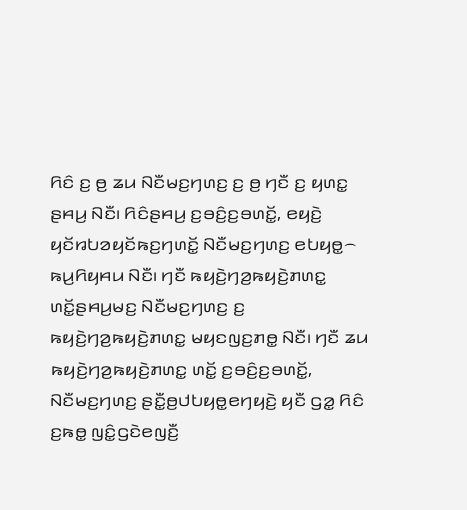ꤖꤢꤨ ꤢ꤬ ꤥ꤬ ꤘꤣ ꤡꤢꤪꤗꤢ꤬ꤚꤛꤢ꤬ ꤢ꤬ ꤥ꤬ ꤚꤢꤪ ꤢ꤬ ꤟꤛꤢ꤭ ꤔꤌꤣ꤬ ꤡꤢꤪ꤯ ꤖꤢꤨꤔꤌꤣ꤬ ꤢ꤬ꤋꤢꤨ꤬ꤢ꤬ꤋꤛꤢꤩ꤭, ꤕꤟꤢꤧ꤬ ꤟꤢꤩꤙꤝꤤꤟꤢꤩꤒꤢ꤬ꤚꤛꤢꤩ꤭ ꤡꤢꤪꤗꤢ꤬ꤚꤛꤢ꤬ ꤕꤝꤟꤥ꤭꤮ ꤒꤣ꤬ꤖꤟꤌꤣ ꤡꤢꤪ꤯ ꤚꤢꤪ ꤒꤟꤢꤧ꤬ꤚꤤ꤬ꤒꤟꤢꤧ꤬ꤊꤛꤢ꤭ ꤛꤢꤩ꤭ꤔꤌꤣ꤬ꤗꤢ꤬ ꤡꤢꤪꤗꤢ꤬ꤚꤛꤢ꤬ ꤢ꤬ ꤒꤟꤢꤧ꤬ꤚꤤ꤬ꤒꤟꤢꤧ꤬ꤊꤛꤢ꤭ ꤗꤟꤢꤜꤢ꤬ꤊꤥ꤭ ꤡꤢꤪ꤯ ꤚꤢꤪ ꤘꤣ ꤒꤟꤢꤧ꤬ꤚꤤ꤬ꤒꤟꤢꤧ꤬ꤊꤛꤢ꤭ ꤛꤢꤩ꤭ ꤢ꤬ꤋꤢꤨ꤬ꤢ꤬ꤋꤛꤢꤩ꤭, ꤡꤢꤪꤗꤢ꤬ꤚꤛꤢ꤬ ꤔꤢꤪ꤭ꤥ꤬ꤓꤝꤟꤥ꤭ꤕꤚꤟꤢꤧ꤬ ꤟꤢꤪ ꤞꤤ꤭ ꤖꤢꤨ ꤢ꤬ꤒꤥ꤭ ꤜꤢꤨ꤭ꤞꤢꤧꤕꤜꤢꤪ꤬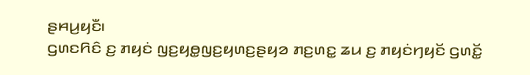ꤔꤌꤣ꤬ꤟꤢꤪ꤯
ꤞꤛꤢꤖꤢꤨ ꤢ꤬ ꤊꤟꤢꤦ ꤜꤢ꤬ꤟꤥ꤭ꤜꤢ꤬ꤟꤛꤢ꤬ꤔꤟꤤ ꤊꤢ꤬ꤛꤢ꤭ ꤘꤣ ꤢ꤬ ꤊꤟꤢꤦꤚꤟꤢꤩ ꤞꤛꤢꤩ꤭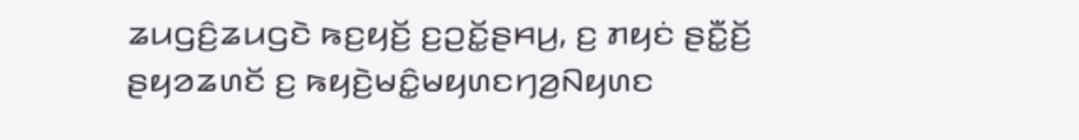ꤘꤣꤞꤢꤨ꤬ꤘꤣꤞꤢꤧ ꤒꤢ꤬ꤟꤢꤩ꤬ ꤢ꤬ꤑꤢꤩ꤭ꤔꤌꤣ꤬, ꤢ꤬ ꤊꤟꤢꤦ ꤔꤢꤪ꤭ꤢꤩ꤬ ꤔꤟꤤꤘꤛꤢꤩ ꤢ꤬ ꤒꤟꤢꤧ꤬ꤗꤢꤨ꤭ꤗꤟꤛꤢꤚꤤ꤬ꤡꤟꤛꤢ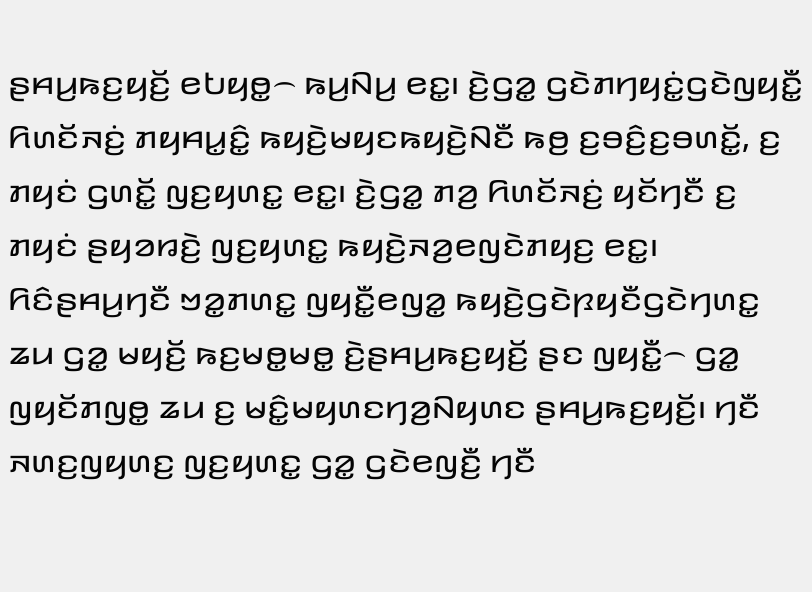ꤔꤌꤣ꤬ꤒꤢ꤬ꤟꤢꤩ꤬ ꤕꤝꤟꤥ꤭꤮ ꤒꤣ꤬ꤡꤣ꤬ ꤕꤢ꤭꤯ ꤢꤧ꤬ꤞꤤ꤭ ꤞꤢꤧꤊꤚꤟꤢꤦ꤭ꤞꤢꤧꤜꤟꤢꤪ꤭ ꤖꤛꤢꤩꤏꤢꤦ꤬ ꤊꤟꤌꤣ꤭ꤢꤨ꤭ ꤒꤟꤢꤧ꤬ꤗꤟꤢꤒꤟꤢꤧ꤬ꤡꤢꤪ ꤒꤥ꤬ ꤢ꤬ꤋꤢꤨ꤬ꤢ꤬ꤋꤛꤢꤩ꤭, ꤢ꤬ ꤊꤟꤢꤦ ꤞꤛꤢꤩ꤭ ꤜꤢ꤬ꤟꤛꤢ꤭ ꤕꤢ꤭꤯ ꤢꤧ꤬ꤞꤤ꤭ ꤊꤤ꤬ ꤖꤛꤢꤩꤏꤢꤦ꤬ ꤟꤢꤩꤚꤢꤪ ꤢ꤬ ꤊꤟꤢꤦ ꤔꤟꤤꤙꤢꤧ꤬ ꤜꤢ꤬ꤟꤛꤢ꤭ ꤒꤟꤢꤧ꤬ꤏꤤ꤬ꤕꤜꤢꤧꤊꤟꤢ꤬ ꤕꤢ꤭꤯
ꤖꤢꤨꤔꤌꤣ꤬ꤚꤢꤪ ꤠꤤ꤭ꤊꤛꤢ꤭ ꤜꤟꤢꤪ꤭ꤕꤜꤤ꤭ ꤒꤟꤢꤧ꤬ꤞꤢꤧꤐꤟꤢꤪꤞꤢꤧꤚꤛꤢ꤭ ꤘꤣ ꤞꤤ꤭ ꤗꤟꤢꤩ꤬ ꤒꤢ꤬ꤗꤥ꤭ꤗꤥ꤭ ꤢꤧ꤬ꤔꤌꤣ꤬ꤒꤢ꤬ꤟꤢꤩ꤬ ꤔꤢ ꤜꤟꤢꤪ꤭꤮ ꤞꤤ꤭ ꤜꤟꤢꤩꤊꤜꤥ꤭ ꤘꤣ ꤢ꤬ ꤗꤢꤨ꤭ꤗꤟꤛꤢꤚꤤ꤬ꤡꤟꤛꤢ ꤔꤌꤣ꤬ꤒꤢ꤬ꤟꤢꤩ꤬꤯ ꤚꤢꤪ ꤏꤛꤢ꤬ꤜꤟꤛꤢ꤬ ꤜꤢ꤬ꤟꤛꤢ꤭ ꤞꤤ꤭ ꤞꤢꤧꤕꤜꤢꤪ꤬ ꤚꤢꤪ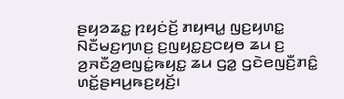ꤔꤟꤤꤘꤢ꤭ ꤐꤟꤢꤦꤢꤩ꤬ ꤊꤟꤌꤣ꤭ ꤜꤢ꤬ꤟꤛꤢ꤭ ꤡꤢꤪꤗꤢ꤬ꤚꤛꤢ꤬ ꤢ꤬ꤜꤟꤢ꤭ꤢ꤬ꤍꤟꤥ ꤘꤣ ꤢ꤬ ꤤ꤬ꤏꤢꤪꤤ꤬ꤕꤜꤢꤦ꤭ꤒꤟꤢ꤭ ꤘꤣ ꤞꤤ꤭ ꤞꤢꤧꤕꤜꤢꤪ꤬ꤊꤢꤨ꤭ ꤛꤢꤩ꤭ꤔꤌꤣ꤬ꤒꤢ꤬ꤟꤢꤩ꤬꤯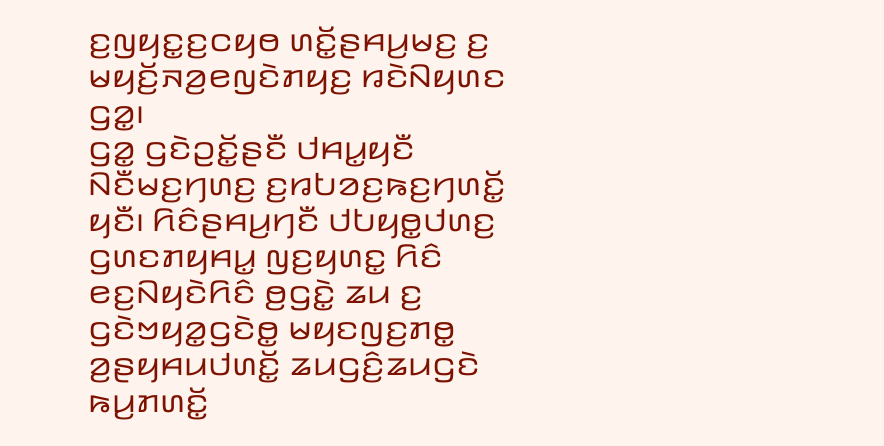ꤢ꤬ꤜꤟꤢ꤭ꤢ꤬ꤍꤟꤥ ꤛꤢꤩ꤭ꤔꤌꤣ꤬ꤗꤢ꤬ ꤢ꤬ ꤗꤟꤢꤩ꤬ꤏꤤ꤬ꤕꤜꤢꤧꤊꤟꤢ꤬ ꤙꤢꤧꤡꤟꤛꤢ ꤞꤤ꤭꤯
ꤞꤤ꤭ ꤞꤢꤧꤑꤢꤩ꤭ꤔꤢꤪ ꤓꤌꤣ꤭ꤟꤢꤪ ꤡꤢꤪꤗꤢ꤬ꤚꤛꤢ꤬ ꤢ꤬ꤙꤝꤤꤢ꤬ꤒꤢ꤬ꤚꤛꤢꤩ꤭ ꤟꤢꤪ꤯ ꤖꤢꤨꤔꤌꤣ꤬ꤚꤢꤪ ꤓꤝꤟꤥ꤭ꤓꤛꤢ꤬ ꤞꤛꤢꤊꤟꤌꤣ꤭ ꤜꤢ꤬ꤟꤛꤢ꤭ ꤖꤢꤨ ꤕꤢ꤬ꤡꤟꤢꤧꤖꤢꤨ ꤥ꤬ꤞꤢꤧ꤭ ꤘꤣ ꤢ꤬ ꤞꤢꤧꤠꤟꤤ꤭ꤞꤢꤧꤥ꤭ ꤗꤟꤢꤜꤢ꤬ꤊꤥ꤭ ꤤ꤬ꤔꤟꤌꤣꤓꤛꤢꤩ꤭ ꤘꤣꤞꤢꤨ꤬ꤘꤣꤞꤢꤧ ꤒꤣ꤬ꤊꤛꤢꤩ꤭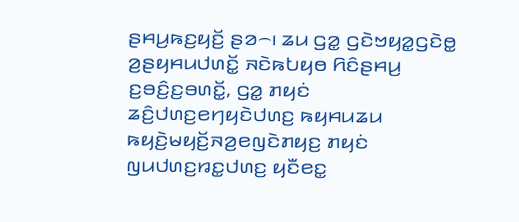ꤔꤌꤣ꤬ꤒꤢ꤬ꤟꤢꤩ꤬ ꤔꤤ꤮꤯ ꤘꤣ ꤞꤤ꤭ ꤞꤢꤧꤠꤟꤤ꤭ꤞꤢꤧꤥ꤭ ꤤ꤬ꤔꤟꤌꤣꤓꤛꤢꤩ꤭ ꤏꤢꤧꤒꤝꤟꤥ ꤖꤢꤨꤔꤌꤣ꤬ ꤢ꤬ꤋꤢꤨ꤬ꤢ꤬ꤋꤛꤢꤩ꤭, ꤞꤤ꤭ ꤊꤟꤢꤦ ꤘꤢꤨ꤬ꤓꤛꤢ꤬ꤕꤚꤟꤢꤧꤓꤛꤢ꤬ ꤒꤟꤌꤣꤘꤣ ꤒꤟꤢꤧ꤬ꤗꤟꤢꤩ꤬ꤏꤤ꤬ꤕꤜꤢꤧꤊꤟꤢ꤬ ꤊꤟꤢꤦ ꤜꤣꤓꤛꤢ꤬ꤙꤢ꤭ꤓꤛꤢ꤬ ꤟꤢꤪꤕꤢ꤭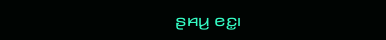ꤔꤌꤣ꤬ ꤕꤢ꤭꤯